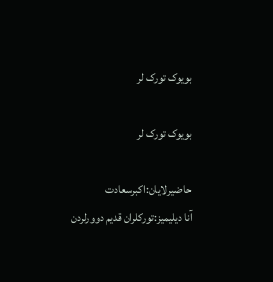بویوک تورک لر

بویوک تورک لر

حاضیرلایان:اکبرسعادت
آنا دیلیمیز:تورکلران قدیم دوورلردن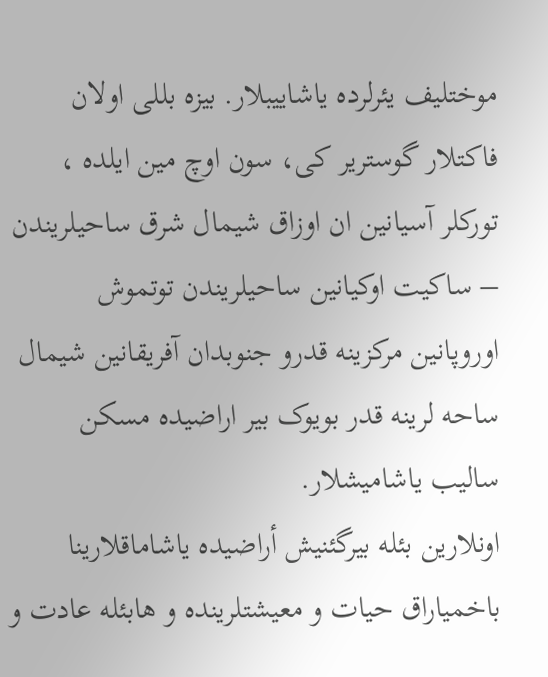موختلیف یئرلرده یاشاییبلار. بیزه بللی اولان فاکتلار گوستریر کی، سون اوچ مین ایلده ، تورکلر آسیانین ان اوزاق شیمال شرق ساحیلریندن – ساکیت اوکیانین ساحیلریندن توتموش اوروپانین مرکزینه قدرو جنوبدان آفریقانین شیمال ساحه لرینه قدر بویوک بیر اراضیده مسکن سالیب یاشامیشلار.
اونلارین بئله بیرگئنیش أراضیده یاشاماقلارینا باخمیاراق حیات و معیشتلرینده و هابئله عادت و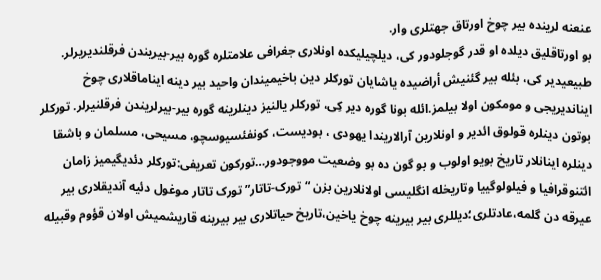عنعنه لرینده بیر چوخ اورتاق جهتلری وار.
بو اورتاقلیق دیلده او قدر گوجلودور کی، دیلچیلیکده اونلاری جغرافی علامتلره گوره بیر-بیریندن فرقلندیریرلر.
طبیعیدیر کی، بئله بیر گئنیش أراضیده یاشایان تورکلر دین باخیمیندان واحید بیر دینه ایناماقلاری چوخ ایناندیریجی و مومکون اولا بیلمز.ائله بونا گوره دیر کِی، تورکلر یالنیز دینلرینه گوره بیر-بیرلریندن فرقلنیرلر. تورکلر بوتون دینلره قولوق ائدیر و اونلارین آرالاریندا یهودی ، بودیست، کونفئسیوسچو، مسیحی، مسلمان و باشقا دینلره اینانلار تاریخ بویو اولوب و بو گون ده بو وضعیت مووجودور…تورکون تعریفی:تورکلر دئدیگیمیز زامان ائتنوقرافیا و فیلولوگییا وتاریخله انگلیسی اولانلارین بزن “تورک-تاتار” تورک تاتار موغول دئیه آندیقلاری بیر عیرقه دن گلمه،عادتلری؛دیللری بیر بیرینه چوخ یاخین،تاریخ حیاتلاری بیر بیرینه قاریشمیش اولان قؤوم وقبیله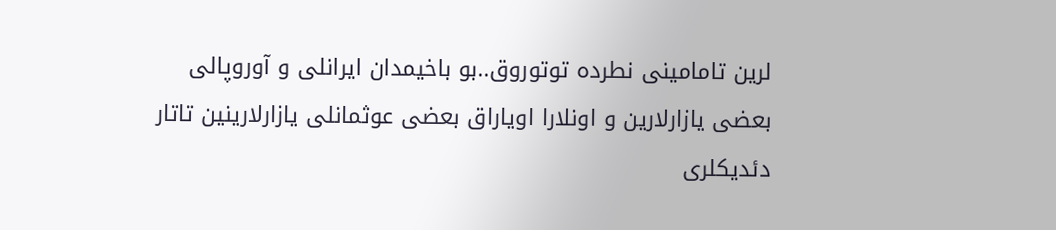لرین تامامینی نطرده توتوروق..بو باخیمدان ایرانلی و آوروپالی بعضی یازارلارین و اونلارا اویاراق بعضی عوثمانلی یازارلارینین تاتار دئدیکلری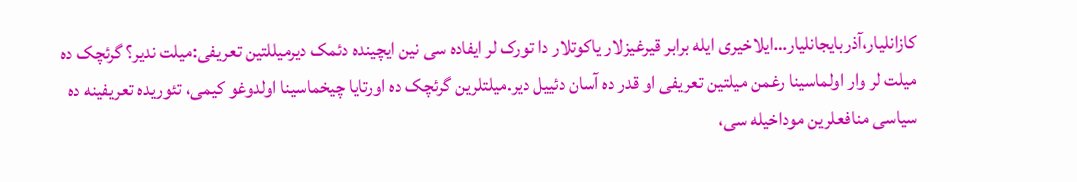کازانلیار،آذربایجانلیار…ایلاخیری ایله برابر قیرغیزلار یاکوتلار دا تورک لر ایفاده سی نین ایچینده دئمک دیرمیللتین تعریفی:میلت ندیر؟ گرئچک ده میلت لر وار اولماسینا رغمن میلتین تعریفی او قدر ده آسان دئییل دیر.میلتلرین گرئچک ده اورتایا چیخماسینا اولدوغو کیمی، تئوریده تعریفینه ده سیاسی منافعلرین موداخیله سی،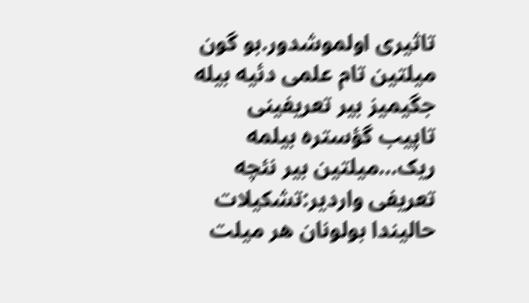تاثیری اولموشدور.بو گون میلتین تام علمی دئیه بیله جگیمیز بیر تعریفینی تاپیب گؤستره بیلمه ریک…میلتین بیر نئچه تعریفی واردیر:تشکیلات حالیندا بولونان هر میلت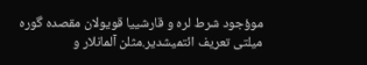موؤجود شرط لره و قارشییا قویولان مقصده گوره میلتی تعریف ائتمیشدیر.مثلن آلمانلار و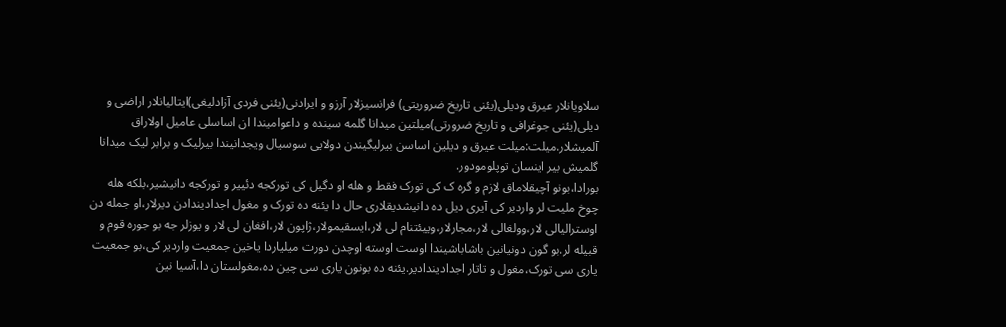سلاویانلار عیرق ودیلی(یئنی تاریخ ضروریتی) فرانسیزلار آرزو و ایرادنی(یئنی فردی آزادلیغی)ایتالیانلار اراضی و دیلی(یئنی جوغرافی و تاریخ ضرورتی)میلتین میدانا گلمه سینده و داعوامیندا ان اساسلی عامیل اولاراق آلمیشلار.میلت:میلت عیرق و دیلین اساسن بیرلیگیندن دولایی سوسیال ویجدانیندا بیرلیک و برابر لیک میدانا گلمیش بیر اینسان توپلومودور.
بورادا،بونو آچیقلاماق لازم و گره ک کی تورک فقط و هله او دگیل کی تورکجه دئییر و تورکجه دانیشیر،بلکه هله چوخ ملیت لر واردیر کی آیری دیل ده دانیشدیقلاری حال دا یئنه ده تورک و مغول اجدادیندادن دیرلار،او جمله دن اوسترالیالی لار،وولغالی لار،مجارلار،وییئتنام لی لار،ایسقیمولار،ژاپون لار،افغان لی لار و یوزلر جه بو جوره قوم و قبیله لر.بو گون دونیانین باشاباشیندا اوست اوسته اوچدن دورت میلیاردا یاخین جمعیت واردیر کی،بو جمعیت یاری سی تورک،مغول و تاتار اجدادیندادیر.یئنه ده بونون یاری سی چین ده،مغولستان دا،آسیا نین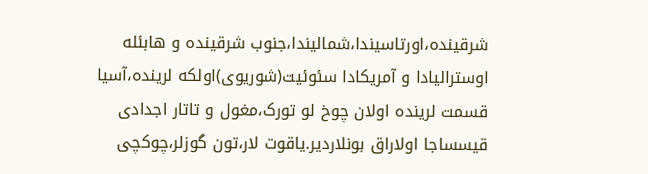شرقینده،اورتاسیندا،شمالیندا،جنوب شرقینده و هابئله اوسترالیادا و آمریکادا سئوئیت(شوریوی)اولکه لرینده،آسیا قسمت لرینده اولان چوخ لو تورک،مغول و تاتار اجدادی قیسساجا اولاراق بونلاردیر.یاقوت لار،تون گوزلر،چوکچی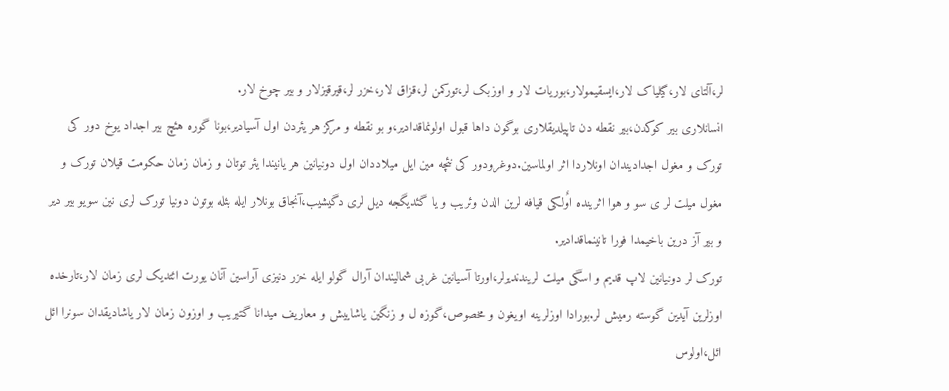لر،آلتای لار،گیلیاک لار،ایسقیمولار،بوریات لار و اوزبک لر،تورکمن لر،قزاق لار،خزر لر،قیرقیزلار و بیر چوخ لار.
انسانلاری بیر کوکدن،بیر نقطه دن تاپیلدیقلاری بوگون داها قبول اولونماقدادیر،و بو نقطه و مرکز هر یئردن اول آسیادیر،بونا گوره هئچ بیر اجداد یوخ دور کی تورک و مغول اجدادیندان اونلاردا اثر اولماسین.دوغرودور کی نئچه مین ایل میلاددان اول دونیانین هر یانیندا یئر توتان و زمان زمان حکومت قیلان تورک و مغول میلت لر ی سو و هوا اثرینده اوٌلکی قیافه لرین الدن وئریب و یا گئدیگجه دیل لری دگیشیب،آنجاق بونلار ایله بئله بوتون دونیا تورک لری نین سویو بیر دیر و بیر آز درین باخیمدا فورا تانینماقدادیر.
تورک لر دونیانین لاپ قدیم و اسگی میلت لریندندیرلر،اورتا آسیانین غربی شمالیندان آرال گولو ایله خزر دنیزی آراسین آنان یورت ائتدیک لری زمان لار،تارخده اوزلرین آیدین گوسته رمیش لر.بورادا اوزلرینه اویغون و مخصوص،گوزه ل و زنگین یاشاییش و معاریف میدانا گتیریب و اوزون زمان لار یاشادیقدان سونرا ائل ائل،اولوس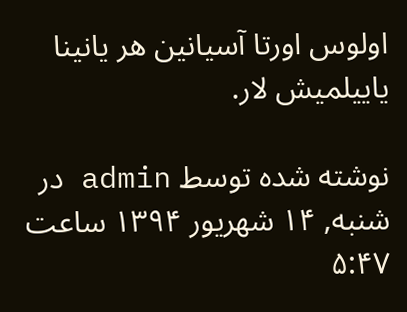اولوس اورتا آسیانین هر یانینا یاییلمیش لار.

نوشته شده توسط admin در شنبه, ۱۴ شهریور ۱۳۹۴ ساعت ۵:۴۷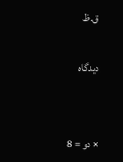ق.ظ

دیدگاه


× دو = 8